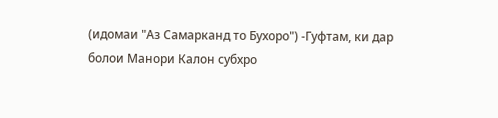(идомаи "Аз Самарканд то Бухоро") -Гуфтам, ки дар болои Манори Калон субхро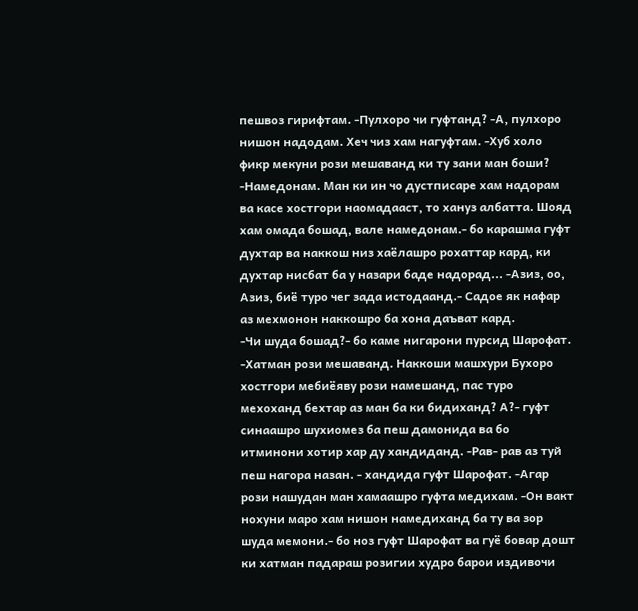пешвоз гирифтам. -Пулхоро чи гуфтанд? -А, пулхоро нишон надодам. Хеч чиз хам нагуфтам. -Хуб холо фикр мекуни рози мешаванд ки ту зани ман боши? -Намедонам. Ман ки ин чо дустписаре хам надорам ва касе хостгори наомадааст, то хануз албатта. Шояд хам омада бошад, вале намедонам.- бо карашма гуфт духтар ва наккош низ хаёлашро рохаттар кард, ки духтар нисбат ба у назари баде надорад... -Азиз, оо, Азиз, биё туро чег зада истодаанд.- Садое як нафар аз мехмонон наккошро ба хона даъват кард.
-Чи шуда бошад?- бо каме нигарони пурсид Шарофат. -Хатман рози мешаванд. Наккоши машхури Бухоро хостгори мебиёяву рози намешанд, пас туро мехоханд бехтар аз ман ба ки бидиханд? А?- гуфт синаашро шухиомез ба пеш дамонида ва бо итминони хотир хар ду хандиданд. -Рав- рав аз туй пеш нагора назан. - хандида гуфт Шарофат. -Агар рози нашудан ман хамаашро гуфта медихам. -Он вакт нохуни маро хам нишон намедиханд ба ту ва зор шуда мемони.- бо ноз гуфт Шарофат ва гуё бовар дошт ки хатман падараш розигии худро барои издивочи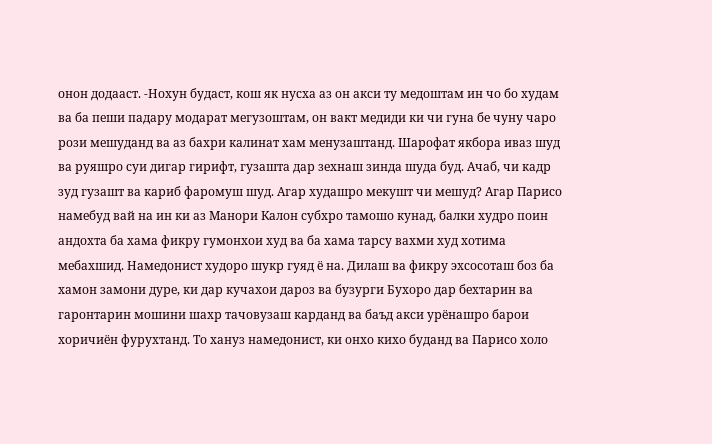онон додааст. -Нохун будаст, кош як нусха аз он акси ту медоштам ин чо бо худам ва ба пеши падару модарат мегузоштам, он вакт медиди ки чи гуна бе чуну чаро рози мешуданд ва аз бахри калинат хам менузаштанд. Шарофат якбора иваз шуд ва руяшро суи дигар гирифт, гузашта дар зехнаш зинда шуда буд. Ачаб, чи кадр зуд гузашт ва кариб фаромуш шуд. Агар худашро мекушт чи мешуд? Агар Парисо намебуд вай на ин ки аз Манори Калон субхро тамошо кунад, балки худро поин андохта ба хама фикру гумонхои худ ва ба хама тарсу вахми худ хотима мебахшид. Намедонист худоро шукр гуяд ё на. Дилаш ва фикру эхсосоташ боз ба хамон замони дуре, ки дар кучахои дароз ва бузурги Бухоро дар бехтарин ва гаронтарин мошини шахр тачовузаш карданд ва баъд акси урёнашро барои хоричиён фурухтанд. То хануз намедонист, ки онхо кихо буданд ва Парисо холо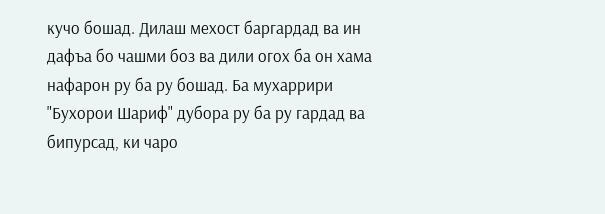кучо бошад. Дилаш мехост баргардад ва ин дафъа бо чашми боз ва дили огох ба он хама нафарон ру ба ру бошад. Ба мухаррири "Бухорои Шариф" дубора ру ба ру гардад ва бипурсад, ки чаро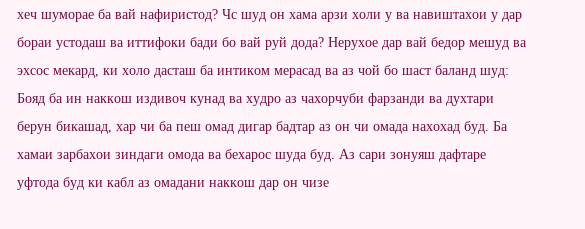хеч шуморае ба вай нафиристод? Чс шуд он хама арзи холи у ва навиштахои у дар бораи устодаш ва иттифоки бади бо вай руй дода? Нерухое дар вай бедор мешуд ва эхсос мекард, ки холо дасташ ба интиком мерасад ва аз чой бо шаст баланд шуд: Бояд ба ин наккош издивоч кунад ва худро аз чахорчуби фарзанди ва духтари берун бикашад, хар чи ба пеш омад дигар бадтар аз он чи омада нахохад буд. Ба хамаи зарбахои зиндаги омода ва бехарос шуда буд. Аз сари зонуяш дафтаре уфтода буд ки кабл аз омадани наккош дар он чизе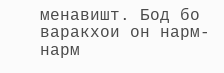менавишт. Бод бо варакхои он нарм-нарм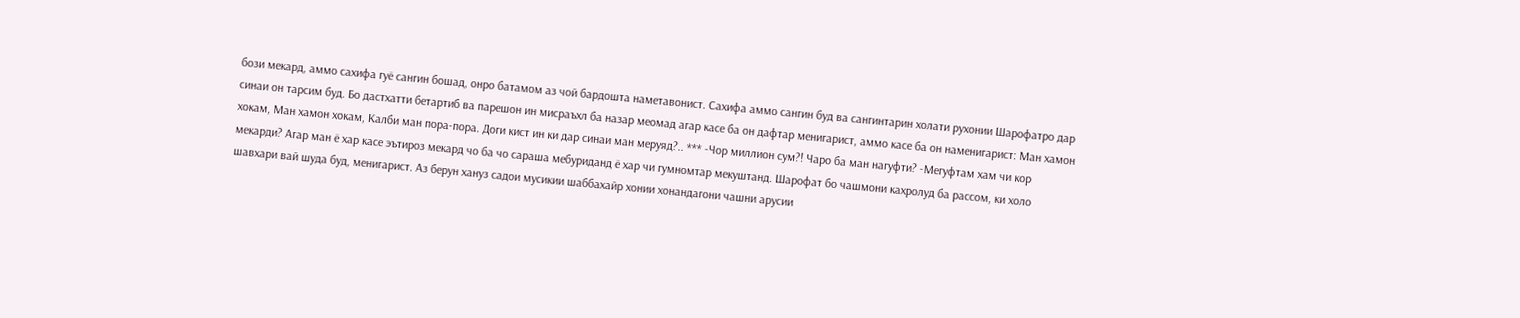бози мекард, аммо сахифа гуё сангин бошад, онро батамом аз чой бардошта наметавонист. Сахифа аммо сангин буд ва сангинтарин холати рухонии Шарофатро дар синаи он тарсим буд. Бо дастхатти бетартиб ва парешон ин мисраъхл ба назар меомад агар касе ба он дафтар менигарист, аммо касе ба он наменигарист: Ман хамон хокам, Ман хамон хокам, Калби ман пора-пора. Доги кист ин ки дар синаи ман меруяд?.. *** -Чор миллион сум?! Чаро ба ман нагуфти? -Мегуфтам хам чи кор мекарди? Агар ман ё хар касе эътироз мекард чо ба чо сараша мебуриданд ё хар чи гумномтар мекуштанд. Шарофат бо чашмони кахролуд ба рассом, ки холо шавхари вай шуда буд, менигарист. Аз берун хануз садои мусикии шаббахайр хонии хонандагони чашни арусии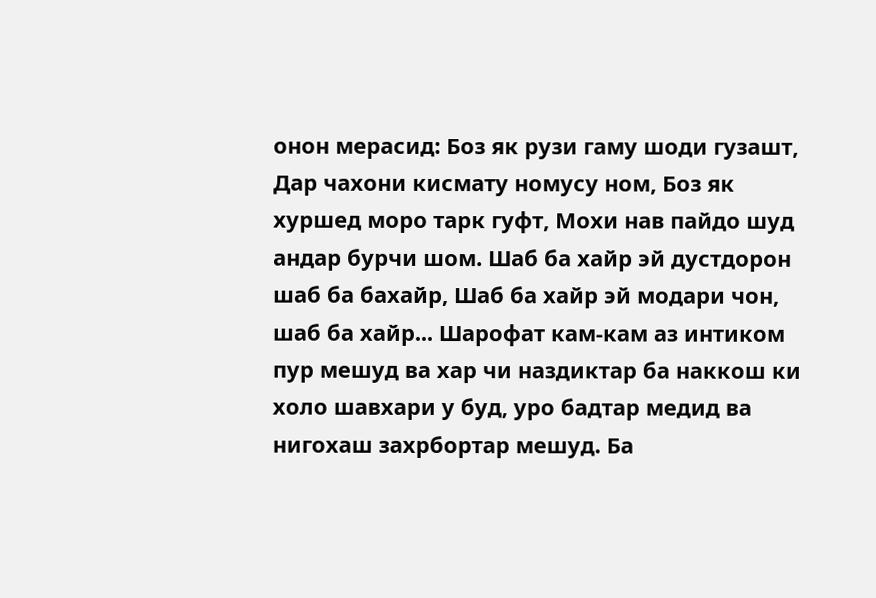онон мерасид: Боз як рузи гаму шоди гузашт, Дар чахони кисмату номусу ном, Боз як хуршед моро тарк гуфт, Мохи нав пайдо шуд андар бурчи шом. Шаб ба хайр эй дустдорон шаб ба бахайр, Шаб ба хайр эй модари чон, шаб ба хайр... Шарофат кам-кам аз интиком пур мешуд ва хар чи наздиктар ба наккош ки холо шавхари у буд, уро бадтар медид ва нигохаш захрбортар мешуд. Ба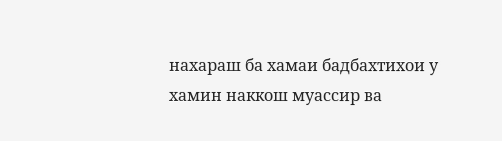нахараш ба хамаи бадбахтихои у хамин наккош муассир ва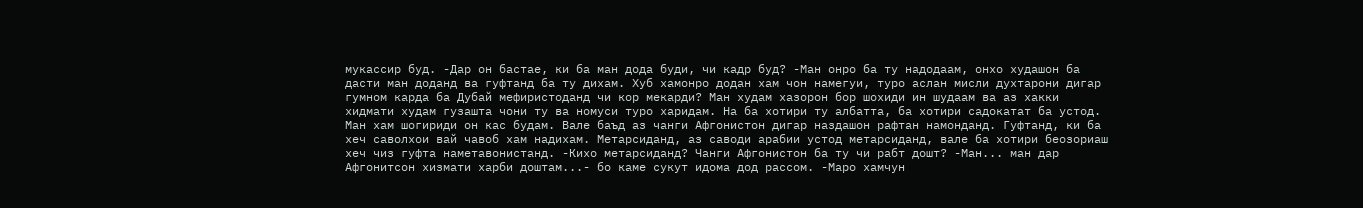мукассир буд. -Дар он бастае, ки ба ман дода буди, чи кадр буд? -Ман онро ба ту надодаам, онхо худашон ба дасти ман доданд ва гуфтанд ба ту дихам. Хуб хамонро додан хам чон намегуи, туро аслан мисли духтарони дигар гумном карда ба Дубай мефиристоданд чи кор мекарди? Ман худам хазорон бор шохиди ин шудаам ва аз хакки хидмати худам гузашта чони ту ва номуси туро харидам. На ба хотири ту албатта, ба хотири садокатат ба устод. Ман хам шогириди он кас будам. Вале баъд аз чанги Афгонистон дигар наздашон рафтан намонданд. Гуфтанд, ки ба хеч саволхои вай чавоб хам надихам. Метарсиданд, аз саводи арабии устод метарсиданд, вале ба хотири беозориаш хеч чиз гуфта наметавонистанд. -Кихо метарсиданд? Чанги Афгонистон ба ту чи рабт дошт? -Ман... ман дар Афгонитсон хизмати харби доштам...- бо каме сукут идома дод рассом. -Маро хамчун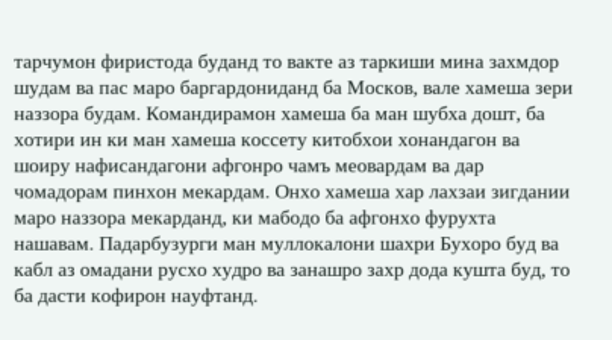тарчумон фиристода буданд то вакте аз таркиши мина захмдор шудам ва пас маро баргардониданд ба Москов, вале хамеша зери наззора будам. Командирамон хамеша ба ман шубха дошт, ба хотири ин ки ман хамеша коссету китобхои хонандагон ва шоиру нафисандагони афгонро чамъ меовардам ва дар чомадорам пинхон мекардам. Онхо хамеша хар лахзаи зигдании маро наззора мекарданд, ки мабодо ба афгонхо фурухта нашавам. Падарбузурги ман муллокалони шахри Бухоро буд ва кабл аз омадани русхо худро ва занашро захр дода кушта буд, то ба дасти кофирон науфтанд.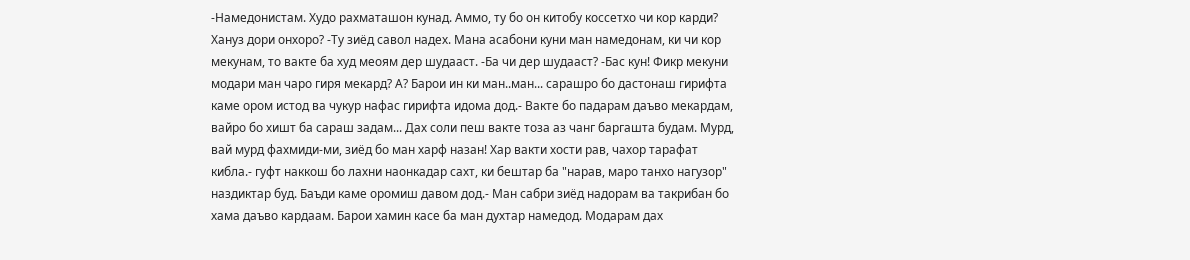-Намедонистам. Худо рахматашон кунад. Аммо, ту бо он китобу коссетхо чи кор карди? Хануз дори онхоро? -Ту зиёд савол надех. Мана асабони куни ман намедонам, ки чи кор мекунам, то вакте ба худ меоям дер шудааст. -Ба чи дер шудааст? -Бас кун! Фикр мекуни модари ман чаро гиря мекард? А? Барои ин ки ман..ман... сарашро бо дастонаш гирифта каме ором истод ва чукур нафас гирифта идома дод.- Вакте бо падарам даъво мекардам, вайро бо хишт ба сараш задам... Дах соли пеш вакте тоза аз чанг баргашта будам. Мурд, вай мурд фахмиди-ми, зиёд бо ман харф назан! Хар вакти хости рав, чахор тарафат кибла.- гуфт наккош бо лахни наонкадар сахт, ки бештар ба "нарав, маро танхо нагузор" наздиктар буд. Баъди каме оромиш давом дод.- Ман сабри зиёд надорам ва такрибан бо хама даъво кардаам. Барои хамин касе ба ман духтар намедод. Модарам дах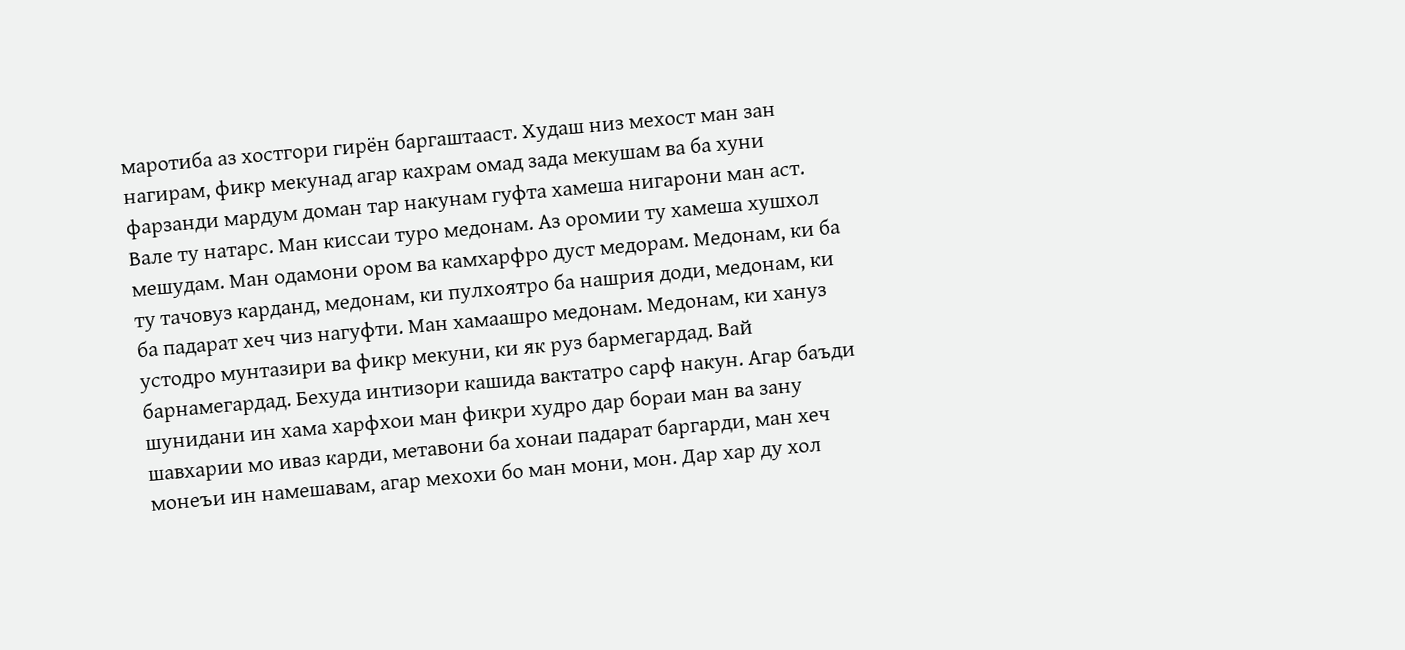маротиба аз хостгори гирён баргаштааст. Худаш низ мехост ман зан нагирам, фикр мекунад агар кахрам омад зада мекушам ва ба хуни фарзанди мардум доман тар накунам гуфта хамеша нигарони ман аст. Вале ту натарс. Ман киссаи туро медонам. Аз оромии ту хамеша хушхол мешудам. Ман одамони ором ва камхарфро дуст медорам. Медонам, ки ба ту тачовуз карданд, медонам, ки пулхоятро ба нашрия доди, медонам, ки ба падарат хеч чиз нагуфти. Ман хамаашро медонам. Медонам, ки хануз устодро мунтазири ва фикр мекуни, ки як руз бармегардад. Вай барнамегардад. Бехуда интизори кашида вактатро сарф накун. Агар баъди шунидани ин хама харфхои ман фикри худро дар бораи ман ва зану шавхарии мо иваз карди, метавони ба хонаи падарат баргарди, ман хеч монеъи ин намешавам, агар мехохи бо ман мони, мон. Дар хар ду хол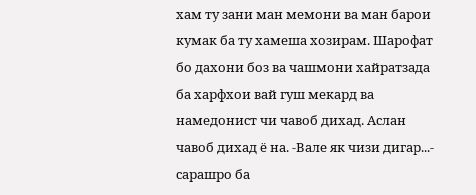хам ту зани ман мемони ва ман барои кумак ба ту хамеша хозирам. Шарофат бо дахони боз ва чашмони хайратзада ба харфхои вай гуш мекард ва намедонист чи чавоб дихад. Аслан чавоб дихад ё на. -Вале як чизи дигар...- сарашро ба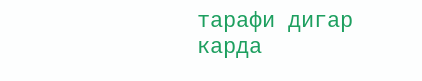тарафи дигар карда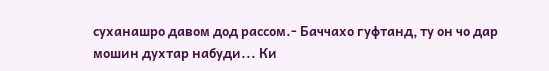суханашро давом дод рассом.- Баччахо гуфтанд, ту он чо дар мошин духтар набуди... Ки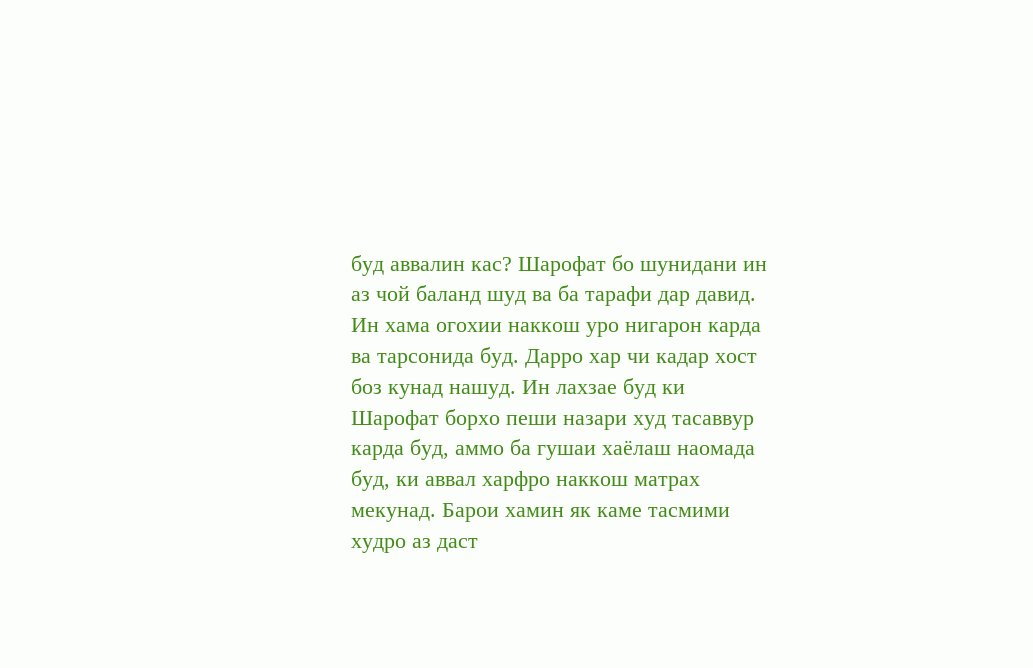буд аввалин кас? Шарофат бо шунидани ин аз чой баланд шуд ва ба тарафи дар давид. Ин хама огохии наккош уро нигарон карда ва тарсонида буд. Дарро хар чи кадар хост боз кунад нашуд. Ин лахзае буд ки Шарофат борхо пеши назари худ тасаввур карда буд, аммо ба гушаи хаёлаш наомада буд, ки аввал харфро наккош матрах мекунад. Барои хамин як каме тасмими худро аз даст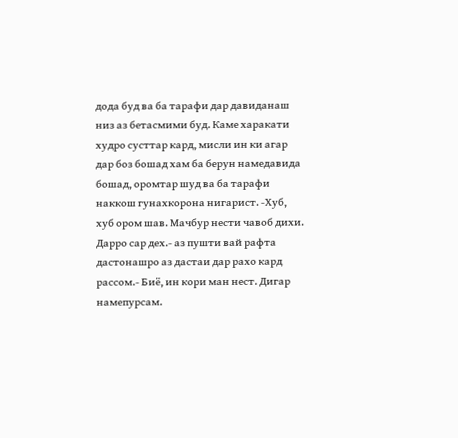дода буд ва ба тарафи дар давиданаш низ аз бетасмими буд. Каме харакати худро сусттар кард, мисли ин ки агар дар боз бошад хам ба берун намедавида бошад, оромтар шуд ва ба тарафи наккош гунахкорона нигарист. -Хуб, хуб ором шав. Мачбур нести чавоб дихи. Дарро сар дех.- аз пушти вай рафта дастонашро аз дастаи дар рахо кард рассом.- Биё, ин кори ман нест. Дигар намепурсам.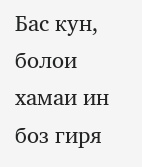Бас кун, болои хамаи ин боз гиря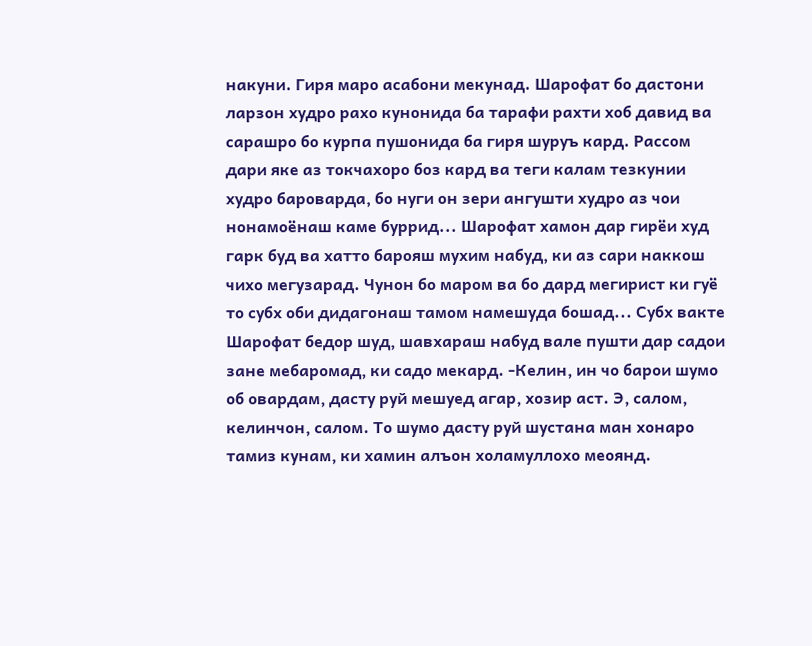накуни. Гиря маро асабони мекунад. Шарофат бо дастони ларзон худро рахо кунонида ба тарафи рахти хоб давид ва сарашро бо курпа пушонида ба гиря шуруъ кард. Рассом дари яке аз токчахоро боз кард ва теги калам тезкунии худро бароварда, бо нуги он зери ангушти худро аз чои нонамоёнаш каме буррид... Шарофат хамон дар гирёи худ гарк буд ва хатто барояш мухим набуд, ки аз сари наккош чихо мегузарад. Чунон бо маром ва бо дард мегирист ки гуё то субх оби дидагонаш тамом намешуда бошад... Субх вакте Шарофат бедор шуд, шавхараш набуд вале пушти дар садои зане мебаромад, ки садо мекард. -Келин, ин чо барои шумо об овардам, дасту руй мешуед агар, хозир аст. Э, салом, келинчон, салом. То шумо дасту руй шустана ман хонаро тамиз кунам, ки хамин алъон холамуллохо меоянд.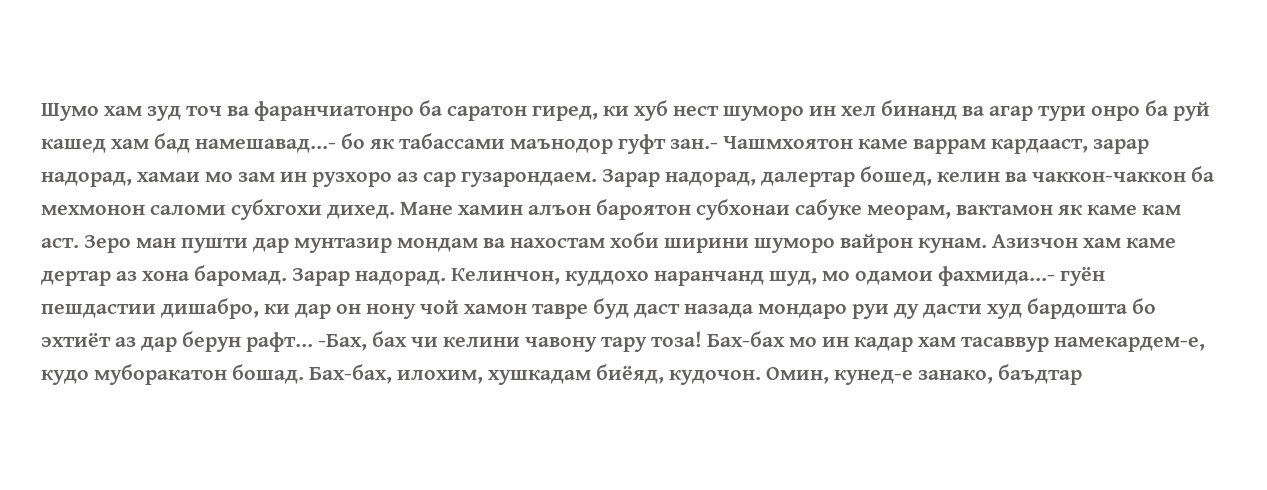Шумо хам зуд точ ва фаранчиатонро ба саратон гиред, ки хуб нест шуморо ин хел бинанд ва агар тури онро ба руй кашед хам бад намешавад...- бо як табассами маънодор гуфт зан.- Чашмхоятон каме варрам кардааст, зарар надорад, хамаи мо зам ин рузхоро аз сар гузарондаем. Зарар надорад, далертар бошед, келин ва чаккон-чаккон ба мехмонон саломи субхгохи дихед. Мане хамин алъон бароятон субхонаи сабуке меорам, вактамон як каме кам аст. Зеро ман пушти дар мунтазир мондам ва нахостам хоби ширини шуморо вайрон кунам. Азизчон хам каме дертар аз хона баромад. Зарар надорад. Келинчон, куддохо наранчанд шуд, мо одамои фахмида...- гуён пешдастии дишабро, ки дар он нону чой хамон тавре буд даст назада мондаро руи ду дасти худ бардошта бо эхтиёт аз дар берун рафт... -Бах, бах чи келини чавону тару тоза! Бах-бах мо ин кадар хам тасаввур намекардем-е, кудо муборакатон бошад. Бах-бах, илохим, хушкадам биёяд, кудочон. Омин, кунед-е занако, баъдтар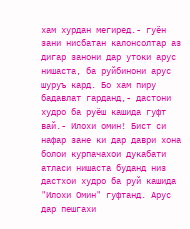хам хурдан мегиред.- гуён зани нисбатан калонсолтар аз дигар занони дар утоки арус нишаста, ба руйбинони арус шуруъ кард. Бо хам пиру бадавлат гарданд,- дастони худро ба руёш кашида гуфт вай.- Илохи омин! Бист си нафар зане ки дар даври хона болои курпачахои дукабати атласи нишаста буданд низ дастхои худро ба руй кашида "Илохи Омин" гуфтанд. Арус дар пешгахи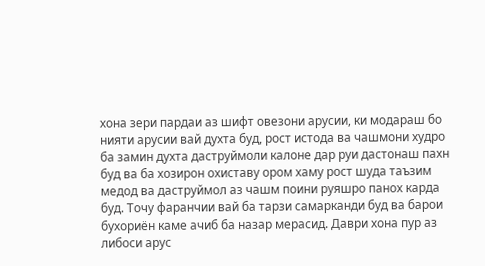хона зери пардаи аз шифт овезони арусии, ки модараш бо нияти арусии вай духта буд, рост истода ва чашмони худро ба замин духта даструймоли калоне дар руи дастонаш пахн буд ва ба хозирон охиставу ором хаму рост шуда таъзим медод ва даструймол аз чашм поини руяшро панох карда буд. Точу фаранчии вай ба тарзи самарканди буд ва барои бухориён каме ачиб ба назар мерасид. Даври хона пур аз либоси арус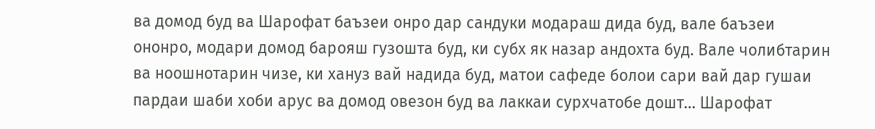ва домод буд ва Шарофат баъзеи онро дар сандуки модараш дида буд, вале баъзеи ононро, модари домод барояш гузошта буд, ки субх як назар андохта буд. Вале чолибтарин ва ноошнотарин чизе, ки хануз вай надида буд, матои сафеде болои сари вай дар гушаи пардаи шаби хоби арус ва домод овезон буд ва лаккаи сурхчатобе дошт... Шарофат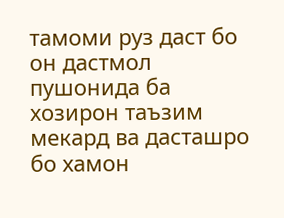тамоми руз даст бо он дастмол пушонида ба хозирон таъзим мекард ва дасташро бо хамон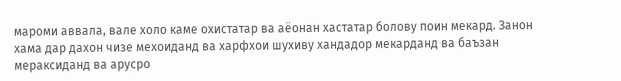мароми аввала, вале холо каме охистатар ва аёонан хастатар болову поин мекард. Занон хама дар дахон чизе мехоиданд ва харфхои шухиву хандадор мекарданд ва баъзан мераксиданд ва арусро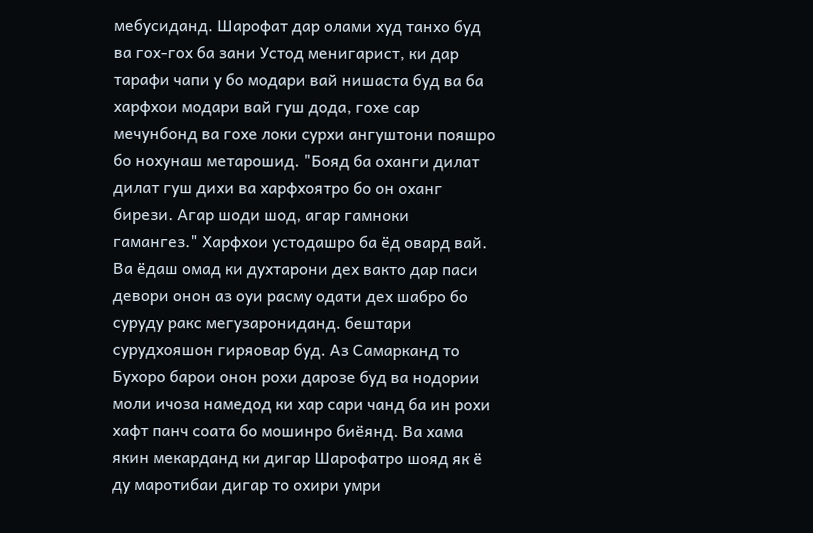мебусиданд. Шарофат дар олами худ танхо буд ва гох-гох ба зани Устод менигарист, ки дар тарафи чапи у бо модари вай нишаста буд ва ба харфхои модари вай гуш дода, гохе сар мечунбонд ва гохе локи сурхи ангуштони пояшро бо нохунаш метарошид. "Бояд ба оханги дилат дилат гуш дихи ва харфхоятро бо он оханг бирези. Агар шоди шод, агар гамноки гамангез." Харфхои устодашро ба ёд овард вай. Ва ёдаш омад ки духтарони дех вакто дар паси девори онон аз оуи расму одати дех шабро бо суруду ракс мегузарониданд. бештари сурудхояшон гиряовар буд. Аз Самарканд то Бухоро барои онон рохи дарозе буд ва нодории моли ичоза намедод ки хар сари чанд ба ин рохи хафт панч соата бо мошинро биёянд. Ва хама якин мекарданд ки дигар Шарофатро шояд як ё ду маротибаи дигар то охири умри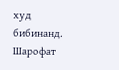худ бибинанд. Шарофат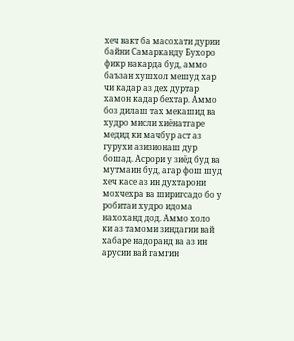хеч вакт ба масохати дурии байни Самарканду Бухоро фикр накарда буд, аммо баъзан хушхол мешуд хар чи кадар аз дех дуртар хамон кадар бехтар. Аммо боз дилаш тах мекашид ва худро мисли хиёнатгаре медид ки мачбур аст аз гурухи азизионаш дур бошад. Асрори у зиёд буд ва мутмаин буд, агар фош шуд хеч касе аз ин духтарони мохчехра ва ширигсадо бо у робитаи худро идома нахоханд дод. Аммо холо ки аз тамоми зиндагии вай хабаре надоранд ва аз ин арусии вай гамгин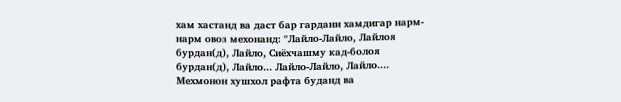хам хастанд ва даст бар гардани хамдигар нарм-нарм овоз мехонанд: "Лайло-Лайло, Лайлоя бурдан(д), Лайло, Сиёхчашму кад-болоя бурдан(д), Лайло... Лайло-Лайло, Лайло.... Мехмонон хушхол рафта буданд ва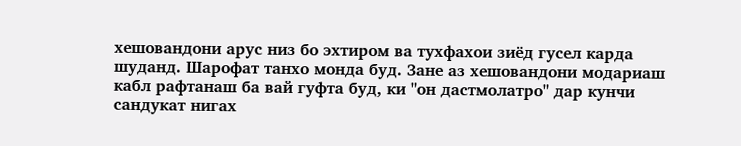хешовандони арус низ бо эхтиром ва тухфахои зиёд гусел карда шуданд. Шарофат танхо монда буд. Зане аз хешовандони модариаш кабл рафтанаш ба вай гуфта буд, ки "он дастмолатро" дар кунчи сандукат нигах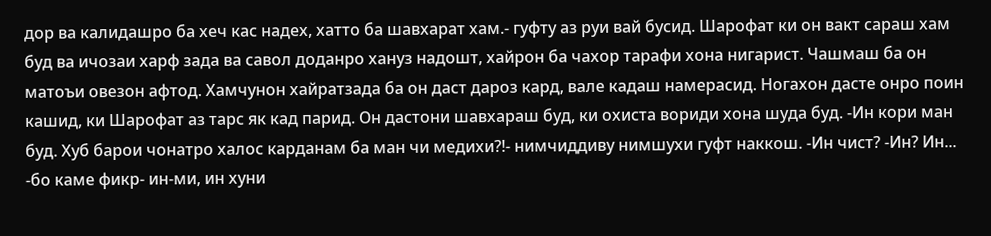дор ва калидашро ба хеч кас надех, хатто ба шавхарат хам.- гуфту аз руи вай бусид. Шарофат ки он вакт сараш хам буд ва ичозаи харф зада ва савол доданро хануз надошт, хайрон ба чахор тарафи хона нигарист. Чашмаш ба он матоъи овезон афтод. Хамчунон хайратзада ба он даст дароз кард, вале кадаш намерасид. Ногахон дасте онро поин кашид, ки Шарофат аз тарс як кад парид. Он дастони шавхараш буд, ки охиста вориди хона шуда буд. -Ин кори ман буд. Хуб барои чонатро халос карданам ба ман чи медихи?!- нимчиддиву нимшухи гуфт наккош. -Ин чист? -Ин? Ин... -бо каме фикр- ин-ми, ин хуни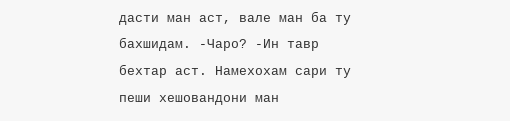дасти ман аст, вале ман ба ту бахшидам. -Чаро? -Ин тавр бехтар аст. Намехохам сари ту пеши хешовандони ман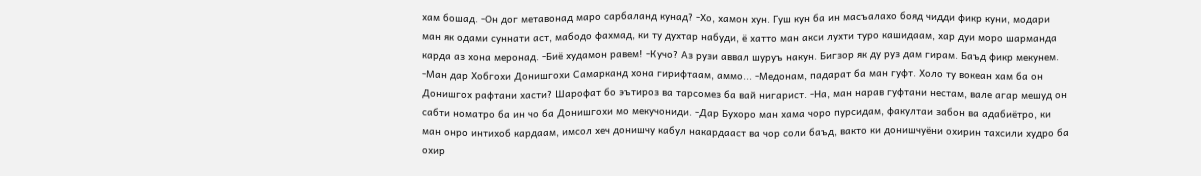хам бошад. -Он дог метавонад маро сарбаланд кунад? -Хо, хамон хун. Гуш кун ба ин масъалахо бояд чидди фикр куни, модари ман як одами суннати аст, мабодо фахмад, ки ту духтар набуди, ё хатто ман акси лухти туро кашидаам, хар дуи моро шарманда карда аз хона меронад. -Биё худамон равем! -Кучо? Аз рузи аввал шуруъ накун. Бигзор як ду руз дам гирам. Баъд фикр мекунем. -Ман дар Хобгохи Донишгохи Самарканд хона гирифтаам, аммо... -Медонам, падарат ба ман гуфт. Холо ту вокеан хам ба он Донишгох рафтани хасти? Шарофат бо эътироз ва тарсомез ба вай нигарист. -На, ман нарав гуфтани нестам, вале агар мешуд он сабти номатро ба ин чо ба Донишгохи мо мекучониди. -Дар Бухоро ман хама чоро пурсидам, факултаи забон ва адабиётро, ки ман онро интихоб кардаам, имсол хеч донишчу кабул накардааст ва чор соли баъд, вакто ки донишчуёни охирин тахсили худро ба охир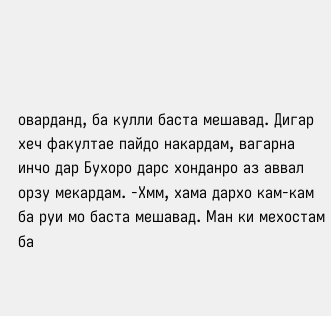оварданд, ба кулли баста мешавад. Дигар хеч факултае пайдо накардам, вагарна инчо дар Бухоро дарс хонданро аз аввал орзу мекардам. -Хмм, хама дархо кам-кам ба руи мо баста мешавад. Ман ки мехостам ба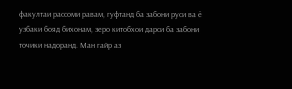факултаи рассоми равам, гуфтанд ба забони руси ва ё узбаки бояд бихонам, зеро китобхои дарси ба забони точики надоранд. Ман гайр аз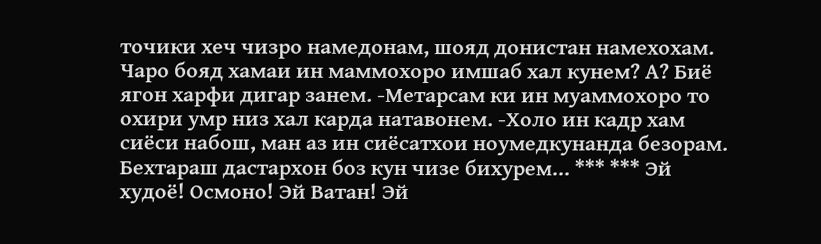точики хеч чизро намедонам, шояд донистан намехохам. Чаро бояд хамаи ин маммохоро имшаб хал кунем? А? Биё ягон харфи дигар занем. -Метарсам ки ин муаммохоро то охири умр низ хал карда натавонем. -Холо ин кадр хам сиёси набош, ман аз ин сиёсатхои ноумедкунанда безорам. Бехтараш дастархон боз кун чизе бихурем... *** *** Эй худоё! Осмоно! Эй Ватан! Эй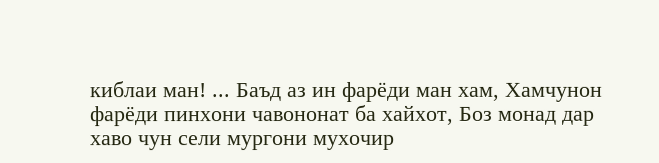киблаи ман! ... Баъд аз ин фарёди ман хам, Хамчунон фарёди пинхони чавононат ба хайхот, Боз монад дар хаво чун сели мургони мухочир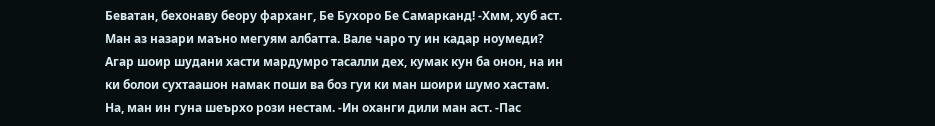Беватан, бехонаву беору фарханг, Бе Бухоро Бе Самарканд! -Хмм, хуб аст. Ман аз назари маъно мегуям албатта. Вале чаро ту ин кадар ноумеди? Агар шоир шудани хасти мардумро тасалли дех, кумак кун ба онон, на ин ки болои сухтаашон намак поши ва боз гуи ки ман шоири шумо хастам. На, ман ин гуна шеърхо рози нестам. -Ин оханги дили ман аст. -Пас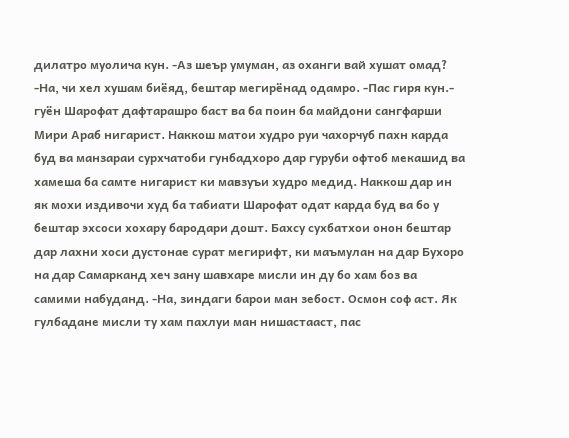дилатро муолича кун. -Аз шеър умуман, аз оханги вай хушат омад? -На, чи хел хушам биёяд, бештар мегирёнад одамро. -Пас гиря кун.- гуён Шарофат дафтарашро баст ва ба поин ба майдони сангфарши Мири Араб нигарист. Наккош матои худро руи чахорчуб пахн карда буд ва манзараи сурхчатоби гунбадхоро дар гуруби офтоб мекашид ва хамеша ба самте нигарист ки мавзуъи худро медид. Наккош дар ин як мохи издивочи худ ба табиати Шарофат одат карда буд ва бо у бештар эхсоси хохару бародари дошт. Бахсу сухбатхои онон бештар дар лахни хоси дустонае сурат мегирифт, ки маъмулан на дар Бухоро на дар Самарканд хеч зану шавхаре мисли ин ду бо хам боз ва самими набуданд. -На, зиндаги барои ман зебост. Осмон соф аст. Як гулбадане мисли ту хам пахлуи ман нишастааст, пас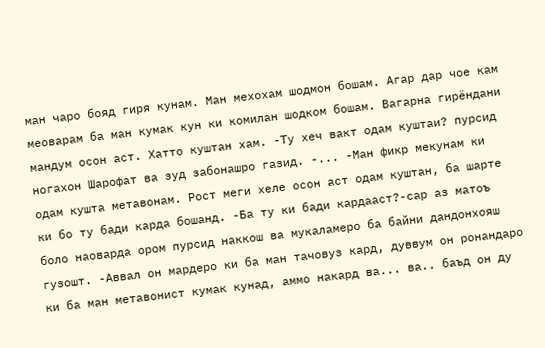ман чаро бояд гиря кунам. Ман мехохам шодмон бошам. Агар дар чое кам меоварам ба ман кумак кун ки комилан шодком бошам. Вагарна гирёндани мандум осон аст. Хатто куштан хам. -Ту хеч вакт одам куштаи? пурсид ногахон Шарофат ва зуд забонашро газид. -... -Ман фикр мекунам ки одам кушта метавонам. Рост меги хеле осон аст одам куштан, ба шарте ки бо ту бади карда бошанд. -Ба ту ки бади кардааст?-сар аз матоъ боло наоварда ором пурсид наккош ва мукаламеро ба байни дандонхояш гузошт. -Аввал он мардеро ки ба ман тачовуз кард, дуввум он ронандаро ки ба ман метавонист кумак кунад, аммо накард ва... ва.. баъд он ду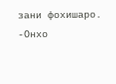зани фохишаро. -Онхо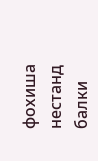фохиша нестанд балки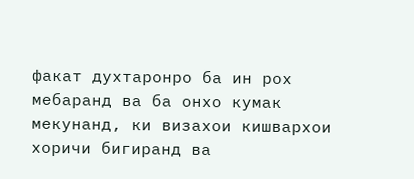факат духтаронро ба ин рох мебаранд ва ба онхо кумак мекунанд, ки визахои кишвархои хоричи бигиранд ва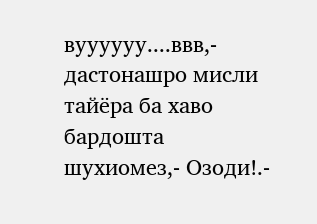вуууууу....ввв,- дастонашро мисли тайёра ба хаво бардошта шухиомез,- Озоди!.-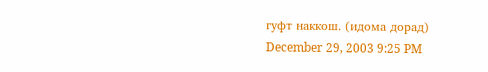гуфт наккош. (идома дорад)
December 29, 2003 9:25 PM